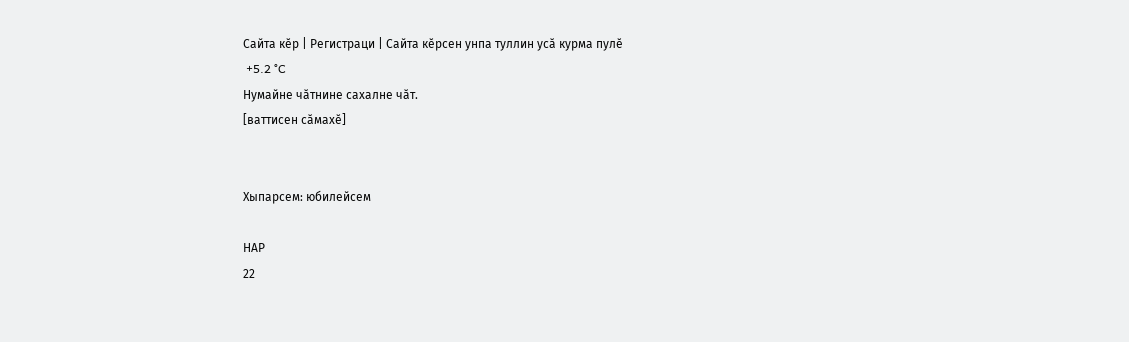Сайта кӗр | Регистраци | Сайта кӗрсен унпа туллин усӑ курма пулӗ
 +5.2 °C
Нумайне чӑтнине сахалне чӑт.
[ваттисен сӑмахӗ]


Хыпарсем: юбилейсем

НАР
22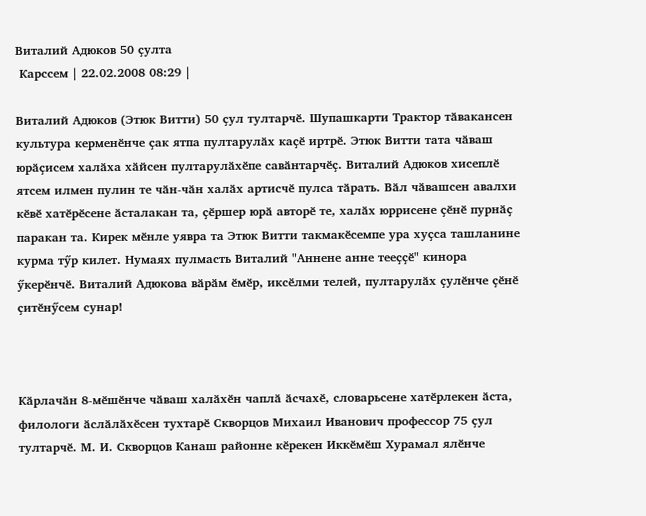Виталий Адюков 50 ҫулта
 Карссем | 22.02.2008 08:29 |

Виталий Адюков (Этюк Витти) 50 ҫул тултарчӗ. Шупашкарти Трактор тӑвакансен культура керменӗнче ҫак ятпа пултарулӑх каҫӗ иртрӗ. Этюк Витти тата чӑваш юрӑҫисем халӑха хӑйсен пултарулӑхӗпе савӑнтарчӗҫ. Виталий Адюков хисеплӗ ятсем илмен пулин те чӑн-чӑн халӑх артисчӗ пулса тӑрать. Вӑл чӑвашсен авалхи кӗвӗ хатӗрӗсене ӑсталакан та, ҫӗршер юрӑ авторӗ те, халӑх юррисене ҫӗнӗ пурнӑҫ паракан та. Кирек мӗнле уявра та Этюк Витти такмакӗсемпе ура хуҫса ташланине курма тӳр килет. Нумаях пулмасть Виталий "Аннене анне тееҫҫӗ" кинора ӳкерӗнчӗ. Виталий Адюкова вӑрӑм ӗмӗр, иксӗлми телей, пултарулӑх ҫулӗнче ҫӗнӗ ҫитӗнӳсем сунар!



Кӑрлачӑн 8-мӗшӗнче чӑваш халӑхӗн чаплӑ ӑсчахӗ, словарьсене хатӗрлекен ӑста, филологи ӑслӑлӑхӗсен тухтaрӗ Скворцов Михаил Иванович профессор 75 ҫул тултарчӗ. М. И. Скворцов Канаш районне кӗрекен Иккӗмӗш Хурамал ялӗнче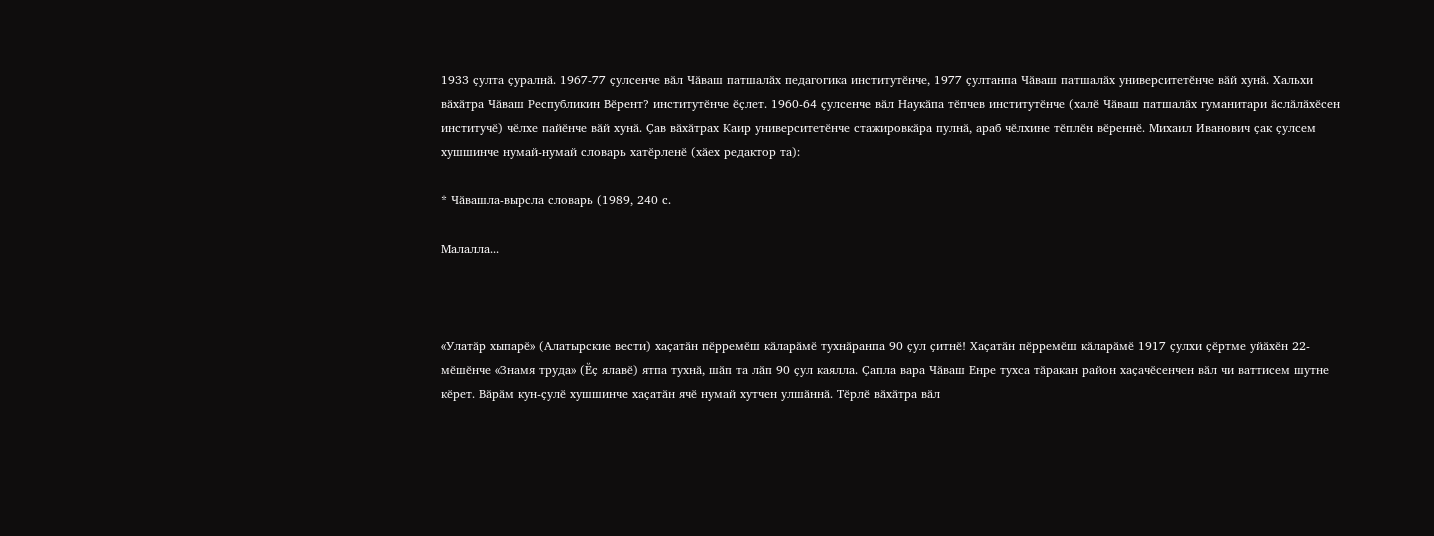1933 ҫулта ҫуралнӑ. 1967-77 ҫулсенче вӑл Чӑваш патшалӑх педагогика институтӗнче, 1977 ҫултанпа Чӑваш патшалӑх университетӗнче вӑй хунӑ. Хальхи вӑхӑтра Чӑваш Республикин Вӗрент? институтӗнче ӗҫлет. 1960-64 ҫулсенче вӑл Наукӑпа тӗпчев институтӗнче (халӗ Чӑваш патшалӑх гуманитари ӑслӑлӑхӗсен институчӗ) чӗлхе пайӗнче вӑй хунӑ. Ҫав вӑхӑтрах Каир университетӗнче стажировкӑра пулнӑ, араб чӗлхине тӗплӗн вӗреннӗ. Михаил Иванович ҫак ҫулсем хушшинче нумай-нумай словарь хатӗрленӗ (хӑех редактор та):

* Чӑвашла-вырсла словарь (1989, 240 с.

Малалла...



«Улатӑр хыпарӗ» (Алатырские вести) хаҫатӑн пӗрремӗш кӑларӑмӗ тухнӑранпа 90 ҫул ҫитнӗ! Хаҫатӑн пӗрремӗш кӑларӑмӗ 1917 ҫулхи ҫӗртме уйӑхӗн 22-мӗшӗнче «Знамя труда» (Ӗҫ ялавӗ) ятпа тухнӑ, шӑп та лӑп 90 ҫул каялла. Ҫапла вара Чӑваш Енре тухса тӑракан район хаҫачӗсенчен вӑл чи ваттисем шутне кӗрет. Вӑрӑм кун-ҫулӗ хушшинче хаҫатӑн ячӗ нумай хутчен улшӑннӑ. Тӗрлӗ вӑхӑтра вӑл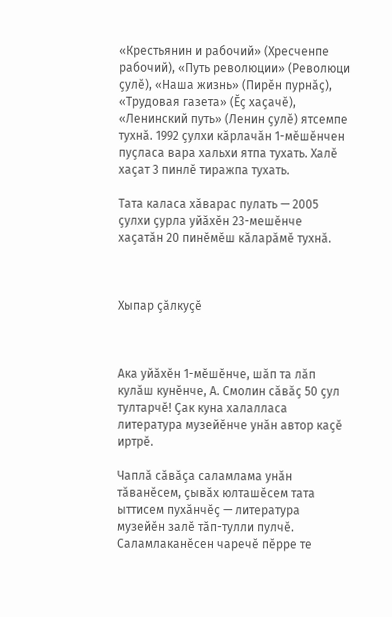«Крестьянин и рабочий» (Хресченпе рабочий), «Путь революции» (Революци ҫулӗ), «Наша жизнь» (Пирӗн пурнӑҫ), «Трудовая газета» (Ӗҫ хаҫачӗ), «Ленинский путь» (Ленин ҫулӗ) ятсемпе тухнӑ. 1992 ҫулхи кӑрлачӑн 1-мӗшӗнчен пуҫласа вара хальхи ятпа тухать. Халӗ хаҫат 3 пинлӗ тиражпа тухать.

Тата каласа хӑварас пулать — 2005 ҫулхи ҫурла уйӑхӗн 23-мешӗнче хаҫатӑн 20 пинӗмӗш кӑларӑмӗ тухнӑ.



Хыпар ҫӑлкуҫӗ



Ака уйӑхӗн 1-мӗшӗнче, шӑп та лӑп кулӑш кунӗнче, А. Смолин сӑвӑҫ 50 ҫул тултарчӗ! Ҫак куна халалласа литература музейӗнче унӑн автор каҫӗ иртрӗ.

Чаплӑ сӑвӑҫа саламлама унӑн тӑванӗсем, ҫывӑх юлташӗсем тата ыттисем пухӑнчӗҫ — литература музейӗн залӗ тӑп-тулли пулчӗ. Саламлаканӗсен чаречӗ пӗрре те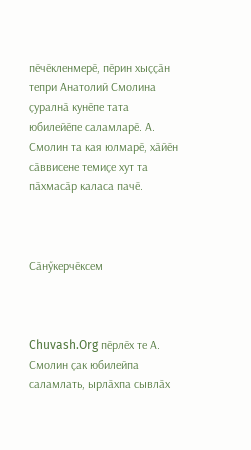пӗчӗкленмерӗ, пӗрин хыҫҫӑн тепри Анатолий Смолина ҫуралнӑ кунӗпе тата юбилейӗпе саламларӗ. А. Смолин та кая юлмарӗ, хӑйӗн сӑввисене темиҫе хут та пӑхмасӑр каласа пачӗ.



Сӑнӳкерчӗксем



Chuvash.Org пӗрлӗх те А. Смолин ҫак юбилейпа саламлать, ырлӑхпа сывлӑх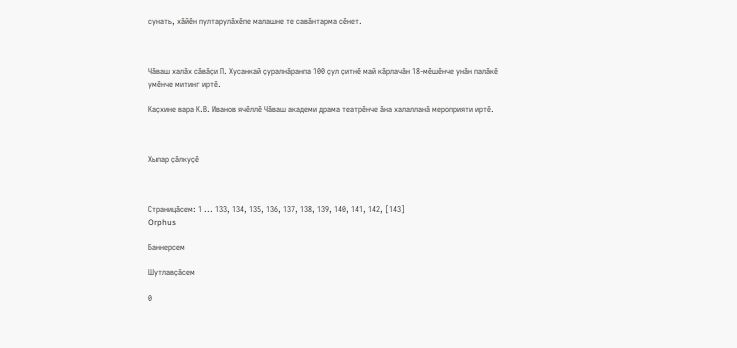сунать, хӑйӗн пултарулӑхӗпе малашне те савӑнтарма сӗнет.



Чӑваш халӑх сӑвӑҫи П. Хусанкай ҫуралнӑранпа 100 ҫул ҫитнӗ май кӑрлачӑн 18-мӗшӗнче унӑн палӑкӗ умӗнче митинг иртӗ.

Каҫхине вара К.В. Иванов ячӗллӗ Чӑваш академи драма театрӗнче ӑна халалланӑ мероприяти иртӗ.



Хыпар ҫӑлкуҫӗ



Страницӑсем: 1 ... 133, 134, 135, 136, 137, 138, 139, 140, 141, 142, [143]
Orphus

Баннерсем

Шутлавҫӑсем

0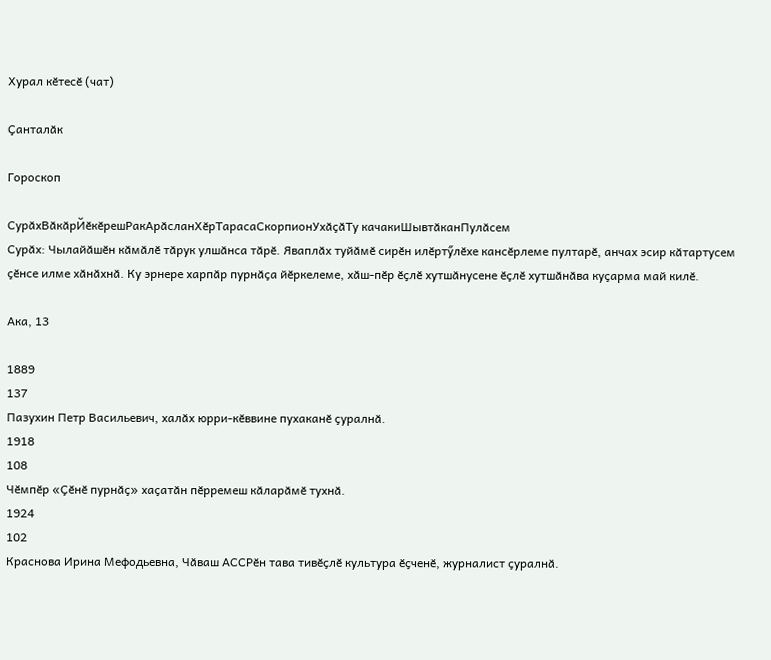Хурал кӗтесӗ (чат)

Ҫанталӑк

Гороскоп

СурӑхВӑкӑрЙӗкӗрешРакАрӑсланХӗрТарасаСкорпионУхӑҫӑТу качакиШывтӑканПулӑсем
Сурӑх: Чылайӑшӗн кӑмӑлӗ тӑрук улшӑнса тӑрӗ. Яваплӑх туйӑмӗ сирӗн илӗртӳлӗхе кансӗрлеме пултарӗ, анчах эсир кӑтартусем ҫӗнсе илме хӑнӑхнӑ. Ку эрнере харпӑр пурнӑҫа йӗркелеме, хӑш-пӗр ӗҫлӗ хутшӑнусене ӗҫлӗ хутшӑнӑва куҫарма май килӗ.

Ака, 13

1889
137
Пазухин Петр Васильевич, халӑх юрри-кӗввине пухаканӗ ҫуралнӑ.
1918
108
Чӗмпӗр «Ҫӗнӗ пурнӑҫ» хаҫатӑн пӗрремеш кӑларӑмӗ тухнӑ.
1924
102
Краснова Ирина Мефодьевна, Чӑваш АССРӗн тава тивӗҫлӗ культура ӗҫченӗ, журналист ҫуралнӑ.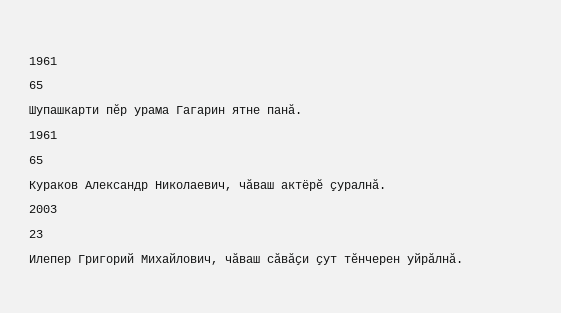1961
65
Шупашкарти пӗр урама Гагарин ятне панӑ.
1961
65
Кураков Александр Николаевич, чӑваш актёрӗ ҫуралнӑ.
2003
23
Илепер Григорий Михайлович, чӑваш сӑвӑҫи ҫут тӗнчерен уйрӑлнӑ.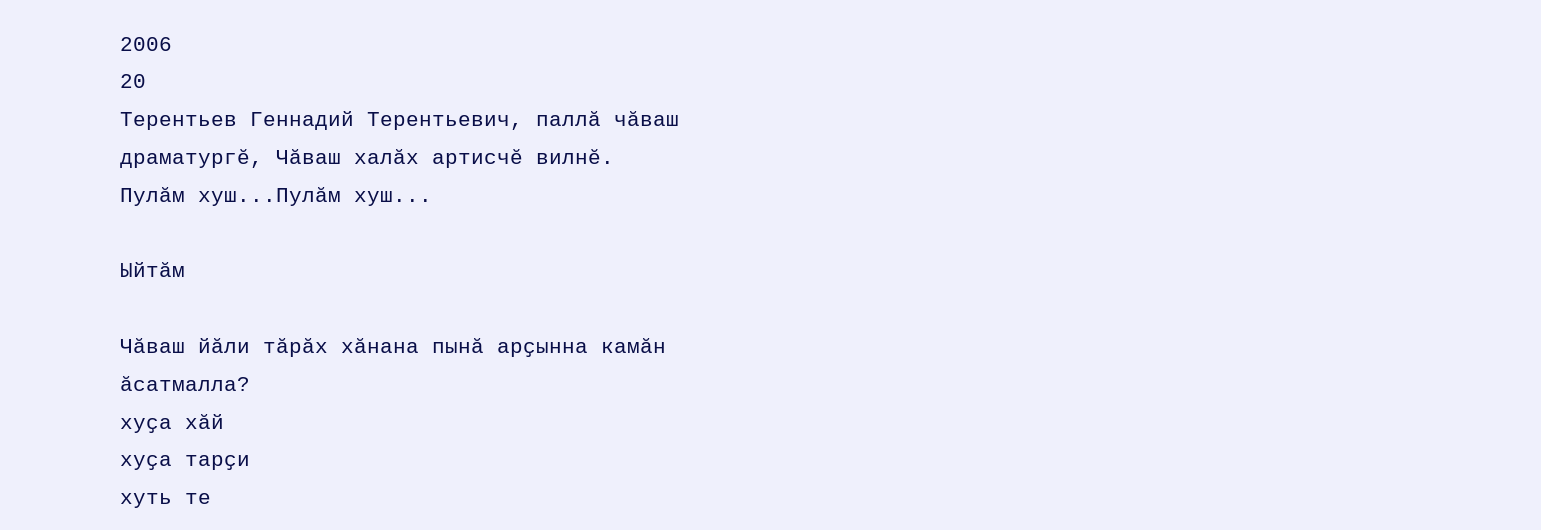2006
20
Терентьев Геннадий Терентьевич, паллӑ чӑваш драматургӗ, Чӑваш халӑх артисчӗ вилнӗ.
Пулӑм хуш...Пулӑм хуш...

Ыйтӑм

Чӑваш йӑли тӑрӑх хӑнана пынӑ арҫынна камӑн ӑсатмалла?
хуҫа хӑй
хуҫа тарҫи
хуть те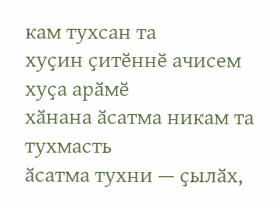кам тухсан та
хуҫин ҫитӗннӗ ачисем
хуҫа арӑмӗ
хӑнана ӑсатма никам та тухмасть
ӑсатма тухни — ҫылӑх,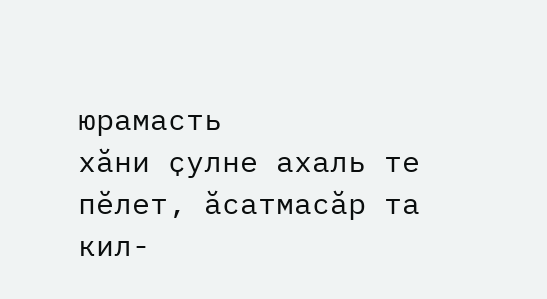юрамасть
хӑни ҫулне ахаль те пӗлет, ӑсатмасӑр та
кил-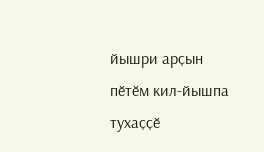йышри арҫын
пӗтӗм кил-йышпа тухаҫҫӗ